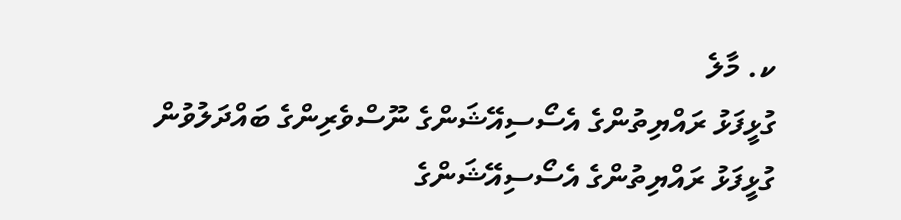ކ. މާލެ
ގުޅީފަޅު ރައްޔިތުންގެ އެސޯސިއޭޝަންގެ ނޫސްވެރިންގެ ބައްދަލުވުން
ގުޅީފަޅު ރައްޔިތުންގެ އެސޯސިއޭޝަންގެ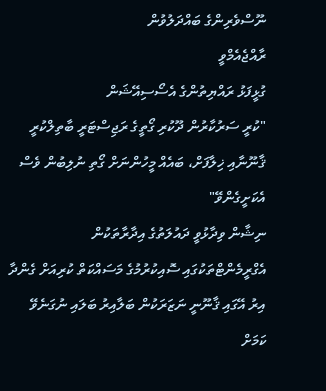ނޫސްވެރިންގެ ބައްދަލުވުން
ރާއްޖެއެމްވީ
ގުޅީފަޅު ރައްޔިތުންގެ އެސޯސިއޭޝަން
"ކުރީ ސަރުކާރުން ދޫކުރި ގޯތީގެ ރަޖިސްޓަރީ ބާތިލްކުރީ ޤާނޫނާއި ޚިލާފަށް، ބައެއް މީހުންނަށް ގޯތި ނުލިބުން ވެސް އެކަށީގެންވޭ"
ނިޝާން ވިދާޅުވީ ދައުލަތުގެ އިދާރާތަކުން އެގްރީމެންޓްތަކުގައި ސޮއިކުރުމުގެ މަސައްކަތް ކުރިއަށް ގެންދާ އިރު އޭގައި ޤާނޫނީ ނަޒަރަކުން ބަލާއިރު ބަލައި ނުގަނެވޭ ކަމަށް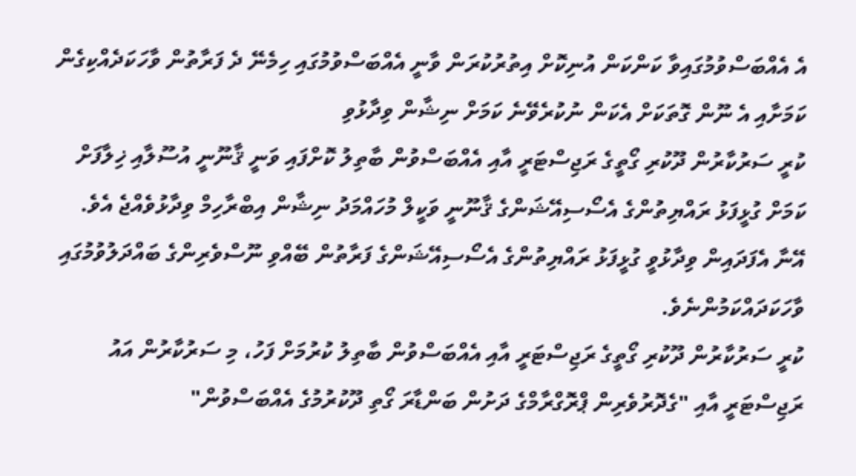އެ އެއްބަސްވުމުގައިވާ ކަންކަން އުނިކޮށް އިތުރުކުރަން ވާނީ އެއްބަސްވުމުގައި ހިމެނޭ ދެ ފަރާތުން ވާހަކަދެއްކިގެން ކަމަށާއި އެ ނޫން ގޮތަކަށް އެކަން ނުކުރެވޭނެ ކަމަށް ނިޝާން ވިދާޅުވި
ކުރީ ސަރުކާރުން ދޫކުރި ގޯތީގެ ރަޖިސްޓަރީ އާއި އެއްބަސްވުން ބާތިލު ކޮށްފައި ވަނީ ޤާނޫނީ އުސޫލާއި ޚިލާފަށް ކަމަށް ގުޅީފަޅު ރައްޔިތުންގެ އެސޯސިއޭޝަންގެ ޤާނޫނީ ވަކީލް މުހައްމަދު ނިޝާން އިބްރާހިމް ވިދާޅުވެއްޖެ އެވެ.
އޭނާ އެފަދައިން ވިދާޅުވީ ގުޅީފަޅު ރައްޔިތުންގެ އެސޯސިއޭޝަންގެ ފަރާތުން ބޭއްވި ނޫސްވެރިންގެ ބައްދަލުވުމުގައި ވާހަކަދައްކަމުންނެވެ.
ކުރީ ސަރުކާރުން ދޫކުރި ގޯތީގެ ރަޖިސްޓަރީ އާއި އެއްބަސްވުން ބާތިލު ކުރުމަށް ފަހު، މި ސަރުކާރުން އައު ރަޖިސްޓަރީ އާއި "ގެދޮރުވެރިން ޕްރޮގްރާމްގެ ދަށުން ބަންޑާރަ ގޯތި ދޫކުރުމުގެ އެއްބަސްވުން"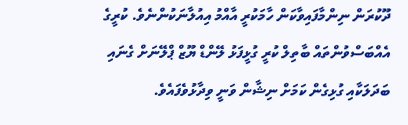ދޫކުރަން ނިންމާފައިވާކަން ހާމަކުރީ އާއްމު އިއުލާނަކުންނެވެ. ކުރީގެ އެއްބަސްވުންތައް ބާތިލް ކުރީ ގުޅީފަޅު ލޭންޑް ޔޫޒް ޕްލޭނަށް ގެނައި ބަދަލަކާއި ގުޅިގެން ކަމަށް ނިޝާން ވަނީ ވިދާޅުވެފައެވެ.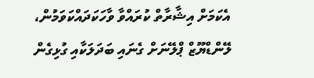އެކަމަށް އިޝާރާތް ކުރައްވާ ވާހަކަދައްކަވަމުން، ލޭންޑްޔޫޒް ޕްލޭނަށް ގެނައި ބަދަލަކާއި ގުޅިގެން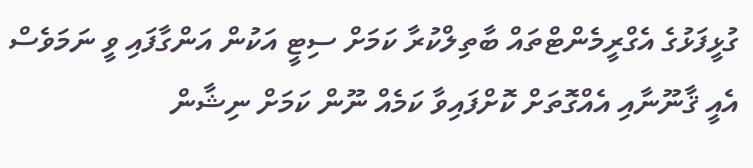ގުޅީފަޅުގެ އެގްރީމެންޓްތައް ބާތިލްކުރާ ކަމަށް ސިޓީ އަކުން އަންގާފައި ވީ ނަމަވެސް އެއީ ޤާނޫނާއި އެއްގޮތަށް ކޮށްފައިވާ ކަމެއް ނޫން ކަމަށް ނިޝާން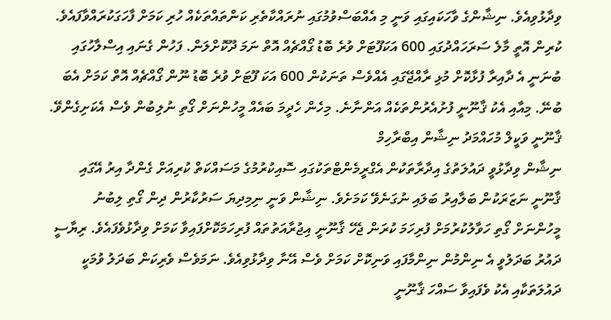ވިދާޅުވިއެވެ. ނިޝާންގެ ވާހަކައިގައި ވަނީ މި އެއްބަސްވުމުގައި ނުރައްކާތެރި ކަންތައްތަކެއް ހުރި ކަމަށް ފާހަގަކުރައްވާފައެވެ.
ކުރިން އޮތީ މާލެ ސަރަހައްދުގައި 600 އަކަފޫޓަށް ވުރެ ބޮޑު ގޯއްޗެއް އޮތް ނަމަ ދޫކޮށްލަން. ފަހުން ގެނައި އިސްލާހުގައި ބުނަނީ އެ ދާއިރާ ފުޅާކޮށް މުޅި ރާއްޖޭގައި އެއްވެސް ތަނަކުން 600 އަކަ ފޫޓަށް ވުރެ ބޮޑު ނޫން ގޯއްޗެއް އޮތް ކަމަށް އެބަ ބުނޭ. މިއާއި އެކު ޤާނޫނީ ފުށުއެރުންތަކެއް އަންނާނެ. މިހެން ހެދީމަ ބައެއް މީހުންނަށް ގޯތި ނުލިބުން ވެސް އެކަށިގެންވޭ.
ޤާނޫނީ ވަކީލް މުހައްމަދު ނިޝާން އިބްރާހިމް
ނިޝާން ވިދާޅުވީ ދައުލަތުގެ އިދާރާތަކުން އެގްރީމެންޓްތަކުގައި ސޮއިކުރުމުގެ މަސައްކަތް ކުރިއަށް ގެންދާ އިރު އޭގައި ޤާނޫނީ ނަޒަރަކުން ބަލާއިރު ބަލައި ނުގަނެވޭ ކަމަށެވެ. ނިޝާން ވަނީ ނިމިދިޔަ ސަރުކާރުން ދިން ގޯތި ލިބުނު މީހުންނަށް ގޯތި ހަވާލުކުރުމަށް ފުރިހަމަ ކުރަން ޖެހޭ ޤާނޫނީ އިޖުރާއަތުތައް ފުރިހަމަކޮށްފައިވާ ކަމަށް ވިދާޅުވެފައެވެ. ރިޔާސީ ދައުރު ބަދަލުވީ އެ ނިންމުން ނިންމާފައި ވަނިކޮށް ކަމަށް ވެސް އޭނާ ވިދާޅުވިއެވެ. ނަމަވެސް ވެރިކަން ބަދަލު ވުމަކީ ދައުލަތަކާއި އެކު ވެފައިވާ ސައްހަ ޤާނޫނީ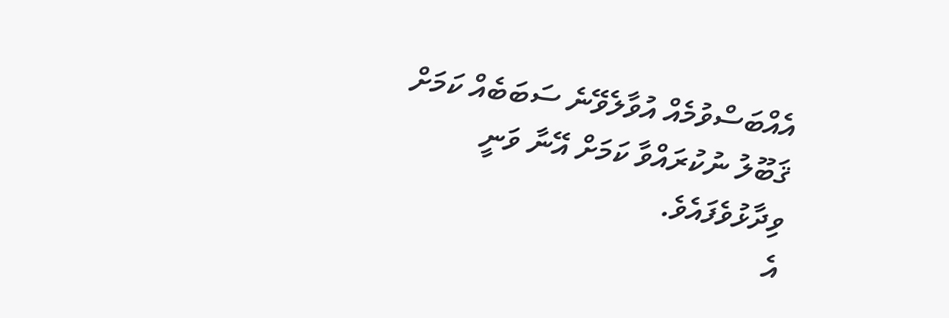އެއްބަސްވުމެއް އުވާލެވޭނެ ސަބަބެއް ކަމަށް ޤަބޫލު ނުކުރައްވާ ކަމަށް އޭނާ ވަނީ ވިދާޅުވެފައެވެ.
އެ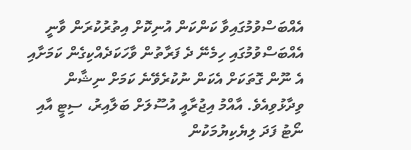އެއްބަސްވުމުގައިވާ ކަންކަން އުނިކޮށް އިތުރުކުރަން ވާނީ އެއްބަސްވުމުގައި ހިމެނޭ ދެ ފަރާތުން ވާހަކަދެއްކިގެން ކަމަށާއި އެ ނޫން ގޮތަކަށް އެކަން ނުކުރެވޭނެ ކަމަށް ނިޝާން ވިދާޅުވިއެވެ. އާއްމު އިޖުރާއީ އުސޫލަށް ބަލާއިރު، ސިޓީ އާއި ނޯޓު ފަދަ ލިޔެކިޔުމަކުން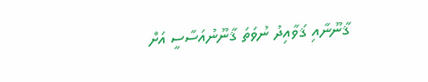ޤާނޫނާއި ޤަވާއިދު ނުވަތަ ޤާނޫނުއަސާސީ އަށް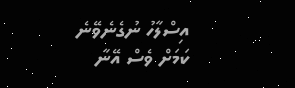އިސްލާހު ނުގެނެވޭނެ ކަމަށް ވެސް އޭނާ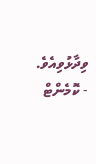ވިދާޅުވިއެވެ.
- ކޮމެންޓް